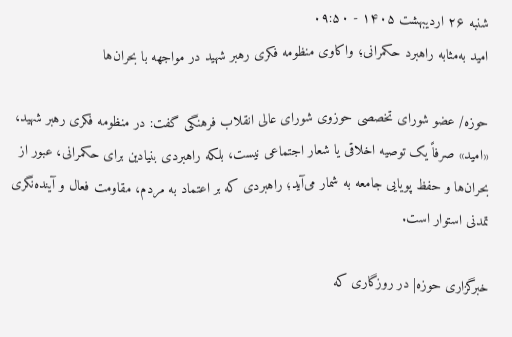شنبه ۲۶ اردیبهشت ۱۴۰۵ - ۰۹:۵۰
امید به‌مثابه راهبرد حکمرانی؛ واکاوی منظومه فکری رهبر شهید در مواجهه با بحران‌ها

حوزه/ عضو شورای تخصصی حوزوی شورای عالی انقلاب فرهنگی گفت: در منظومه فکری رهبر شهید، «امید» صرفاً یک توصیه اخلاقی یا شعار اجتماعی نیست، بلکه راهبردی بنیادین برای حکمرانی، عبور از بحران‌ها و حفظ پویایی جامعه به شمار می‌آید؛ راهبردی که بر اعتماد به مردم، مقاومت فعال و آینده‌نگری تمدنی استوار است.

خبرگزاری حوزه| در روزگاری که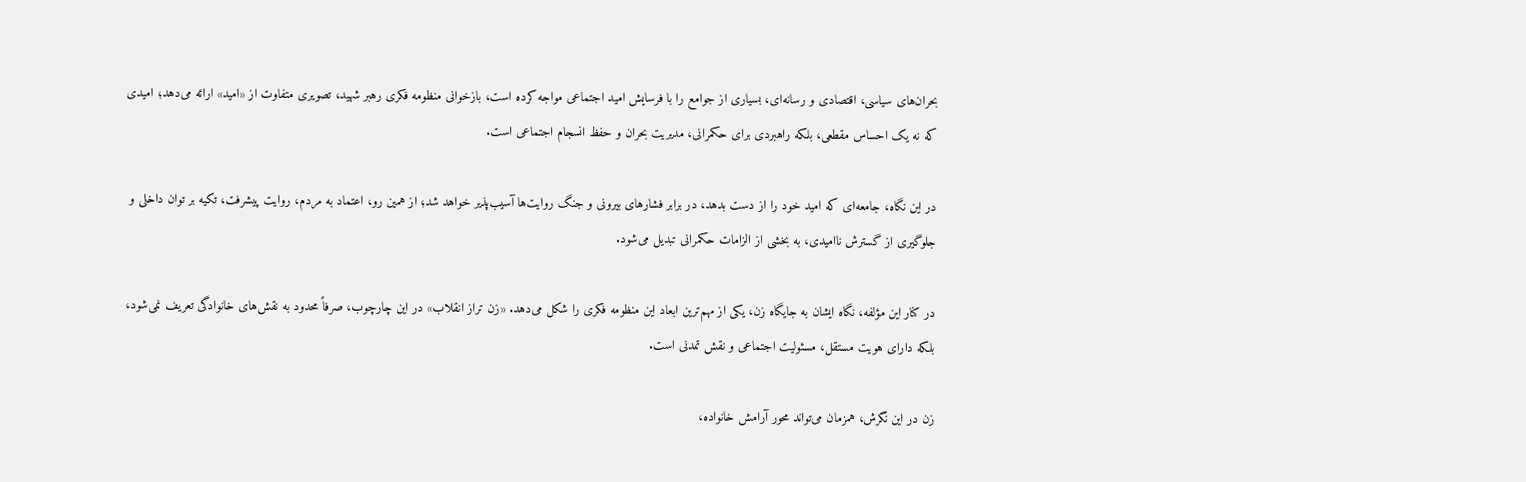بحران‌های سیاسی، اقتصادی و رسانه‌ای، بسیاری از جوامع را با فرسایش امید اجتماعی مواجه کرده است، بازخوانی منظومه فکری رهبر شهید، تصویری متفاوت از «امید» ارائه می‌دهد؛ امیدی که نه یک احساس مقطعی، بلکه راهبردی برای حکمرانی، مدیریت بحران و حفظ انسجام اجتماعی است.

در این نگاه، جامعه‌ای که امید خود را از دست بدهد، در برابر فشارهای بیرونی و جنگ روایت‌ها آسیب‌پذیر خواهد شد؛ از همین رو، اعتماد به مردم، روایت پیشرفت، تکیه بر توان داخلی و جلوگیری از گسترش ناامیدی، به بخشی از الزامات حکمرانی تبدیل می‌شود.

در کنار این مؤلفه، نگاه ایشان به جایگاه زن، یکی از مهم‌ترین ابعاد این منظومه فکری را شکل می‌دهد. «زن تراز انقلاب» در این چارچوب، صرفاً محدود به نقش‌های خانوادگی تعریف نمی‌شود، بلکه دارای هویت مستقل، مسئولیت اجتماعی و نقش تمدنی است.

زن در این نگرش، همزمان می‌تواند محور آرامش خانواده،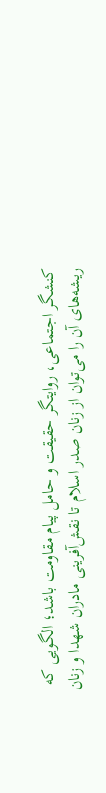کنشگر اجتماعی، روایتگر حقیقت و حامل پیام مقاومت باشد؛ الگویی که ریشه‌های آن را می‌توان از زنان صدر اسلام تا نقش‌آفرینی مادران شهدا و زنان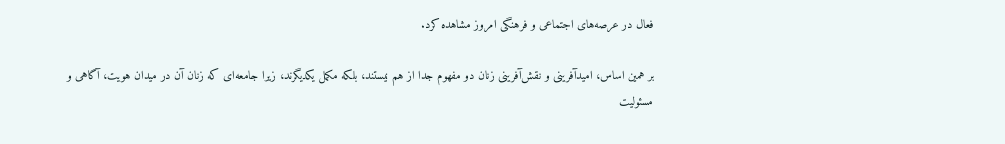فعال در عرصه‌های اجتماعی و فرهنگی امروز مشاهده کرد.

بر همین اساس، امیدآفرینی و نقش‌آفرینی زنان دو مفهوم جدا از هم نیستند، بلکه مکمل یکدیگرند، زیرا جامعه‌ای که زنان آن در میدان هویت، آگاهی و مسئولیت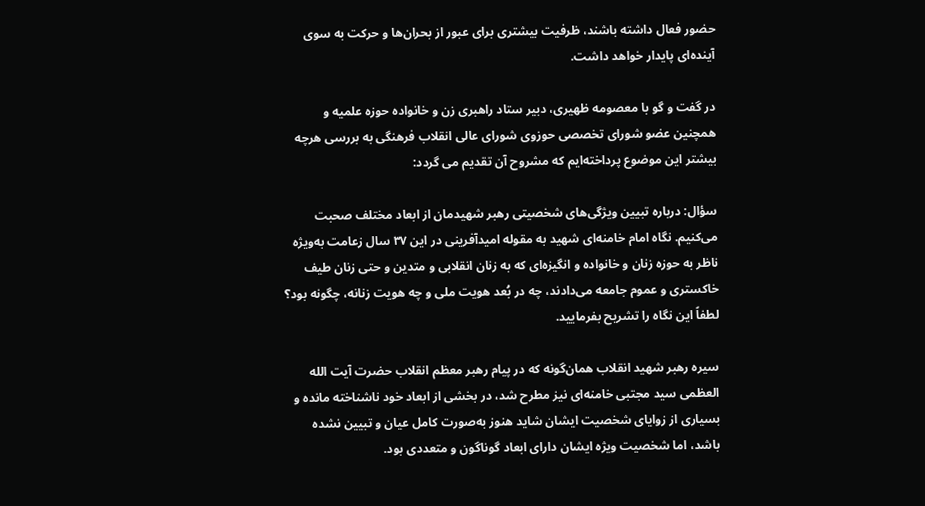حضور فعال داشته باشند، ظرفیت بیشتری برای عبور از بحران‌ها و حرکت به سوی آینده‌ای پایدار خواهد داشت.

در گفت و گو با معصومه ظهیری، دبیر ستاد راهبری زن و خانواده حوزه علمیه و همچنین عضو شورای تخصصی حوزوی شورای عالی انقلاب فرهنگی به بررسی هرچه بیشتر این موضوع پرداخته‌ایم که مشروح آن تقدیم می گردد:

سؤال: درباره تبیین ویژگی‌های شخصیتی رهبر شهیدمان از ابعاد مختلف صحبت می‌کنیم. نگاه امام خامنه‌ای شهید به مقوله امیدآفرینی در این ۳۷ سال زعامت به‌ویژه ناظر به حوزه زنان و خانواده و انگیزه‌ای که به زنان انقلابی و متدین و حتی زنان طیف خاکستری و عموم جامعه می‌دادند، چه در بُعد هویت ملی و چه هویت زنانه، چگونه بود؟ لطفاً این نگاه را تشریح بفرمایید.

سیره رهبر شهید انقلاب همان‌گونه که در پیام رهبر معظم انقلاب حضرت آیت الله العظمی سید مجتبی خامنه‌ای نیز مطرح شد، در بخشی از ابعاد خود ناشناخته مانده و بسیاری از زوایای شخصیت ایشان شاید هنوز به‌صورت کامل عیان و تبیین نشده باشد، اما شخصیت ویژه ایشان دارای ابعاد گوناگون و متعددی بود.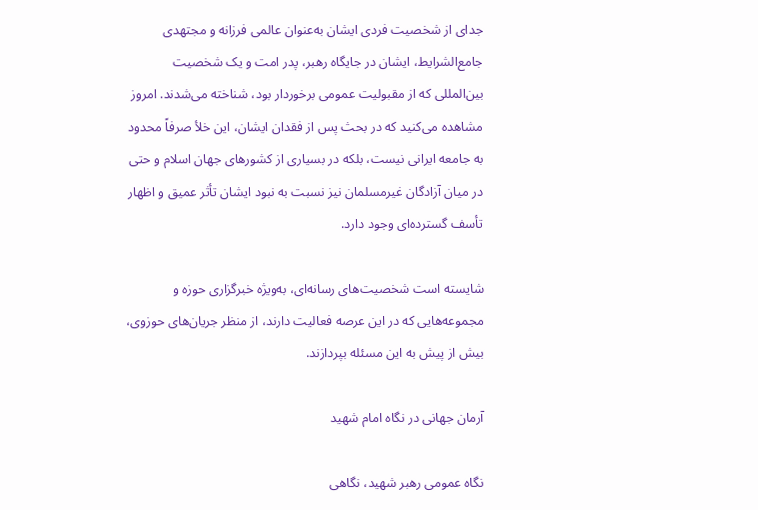جدای از شخصیت فردی ایشان به‌عنوان عالمی فرزانه و مجتهدی جامع‌الشرایط، ایشان در جایگاه رهبر، پدر امت و یک شخصیت بین‌المللی که از مقبولیت عمومی برخوردار بود، شناخته می‌شدند. امروز مشاهده می‌کنید که در بحث پس از فقدان ایشان، این خلأ صرفاً محدود به جامعه ایرانی نیست، بلکه در بسیاری از کشورهای جهان اسلام و حتی در میان آزادگان غیرمسلمان نیز نسبت به نبود ایشان تأثر عمیق و اظهار تأسف گسترده‌ای وجود دارد.

شایسته است شخصیت‌های رسانه‌ای، به‌ویژه خبرگزاری حوزه و مجموعه‌هایی که در این عرصه فعالیت دارند، از منظر جریان‌های حوزوی، بیش از پیش به این مسئله بپردازند.

آرمان جهانی در نگاه امام شهید

نگاه عمومی رهبر شهید، نگاهی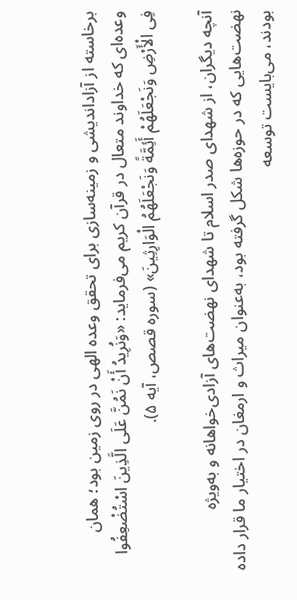برخاسته از آزاداندیشی و زمینه‌سازی برای تحقق وعده الهی در روی زمین بود؛ همان وعده‌ای که خداوند متعال در قرآن کریم می‌فرماید: «وَنُرِیدُ أَنْ نَمُنَّ عَلَی الَّذِینَ اسْتُضْعِفُوا فِی الْأَرْضِ وَنَجْعَلَهُمْ أَئِمَّةً وَنَجْعَلَهُمُ الْوَارِثِینَ» (سوره قصص، آیه ۵).

آنچه دیگران، از شهدای صدر اسلام تا شهدای نهضت‌های آزادی‌خواهانه و به‌ویژه نهضت‌هایی که در حوزه‌ها شکل گرفته بود، به‌عنوان میراث و ارمغان در اختیار ما قرار داده بودند، می‌بایست توسعه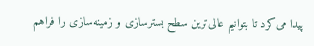پیدا می‌کرد تا بتوانیم عالی‌ترین سطح بسترسازی و زمینه‌سازی را فراهم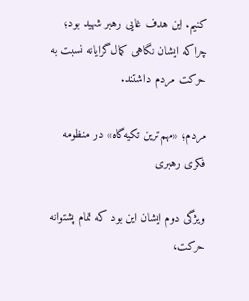کنیم. این هدف غایی رهبر شهید بود؛ چراکه ایشان نگاهی کمال‌گرایانه نسبت به حرکت مردم داشتند.

مردم؛ «مهم‌ترین تکیه‌گاه» در منظومه فکری رهبری

ویژگی دوم ایشان این بود که تمام پشتوانه حرکت،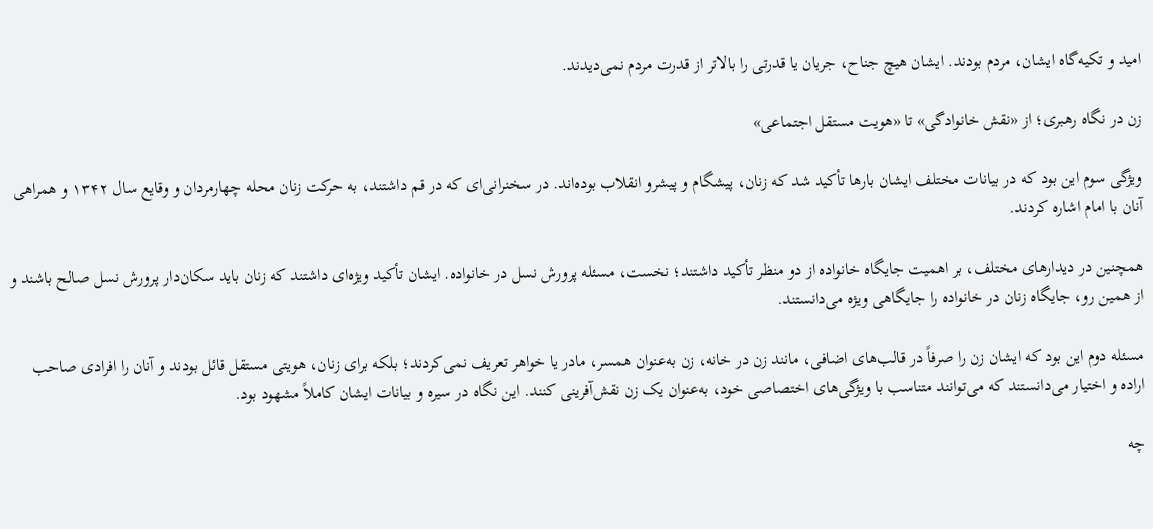امید و تکیه‌گاه ایشان، مردم بودند. ایشان هیچ جناح، جریان یا قدرتی را بالاتر از قدرت مردم نمی‌دیدند.

زن در نگاه رهبری؛ از «نقش خانوادگی» تا «هویت مستقل اجتماعی»

ویژگی سوم این بود که در بیانات مختلف ایشان بارها تأکید شد که زنان، پیشگام و پیشرو انقلاب بوده‌اند. در سخنرانی‌ای که در قم داشتند، به حرکت زنان محله چهارمردان و وقایع سال ۱۳۴۲ و همراهی آنان با امام اشاره کردند.

همچنین در دیدارهای مختلف، بر اهمیت جایگاه خانواده از دو منظر تأکید داشتند؛ نخست، مسئله پرورش نسل در خانواده. ایشان تأکید ویژه‌ای داشتند که زنان باید سکان‌دار پرورش نسل صالح باشند و از همین رو، جایگاه زنان در خانواده را جایگاهی ویژه می‌دانستند.

مسئله دوم این بود که ایشان زن را صرفاً در قالب‌های اضافی، مانند زن در خانه، زن به‌عنوان همسر، مادر یا خواهر تعریف نمی‌کردند؛ بلکه برای زنان، هویتی مستقل قائل بودند و آنان را افرادی صاحب اراده و اختیار می‌دانستند که می‌توانند متناسب با ویژگی‌های اختصاصی خود، به‌عنوان یک زن نقش‌آفرینی کنند. این نگاه در سیره و بیانات ایشان کاملاً مشهود بود.

چه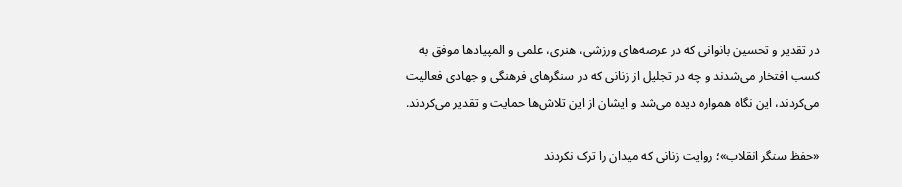در تقدیر و تحسین بانوانی که در عرصه‌های ورزشی، هنری، علمی و المپیادها موفق به کسب افتخار می‌شدند و چه در تجلیل از زنانی که در سنگرهای فرهنگی و جهادی فعالیت می‌کردند، این نگاه همواره دیده می‌شد و ایشان از این تلاش‌ها حمایت و تقدیر می‌کردند.

«حفظ سنگر انقلاب»؛ روایت زنانی که میدان را ترک نکردند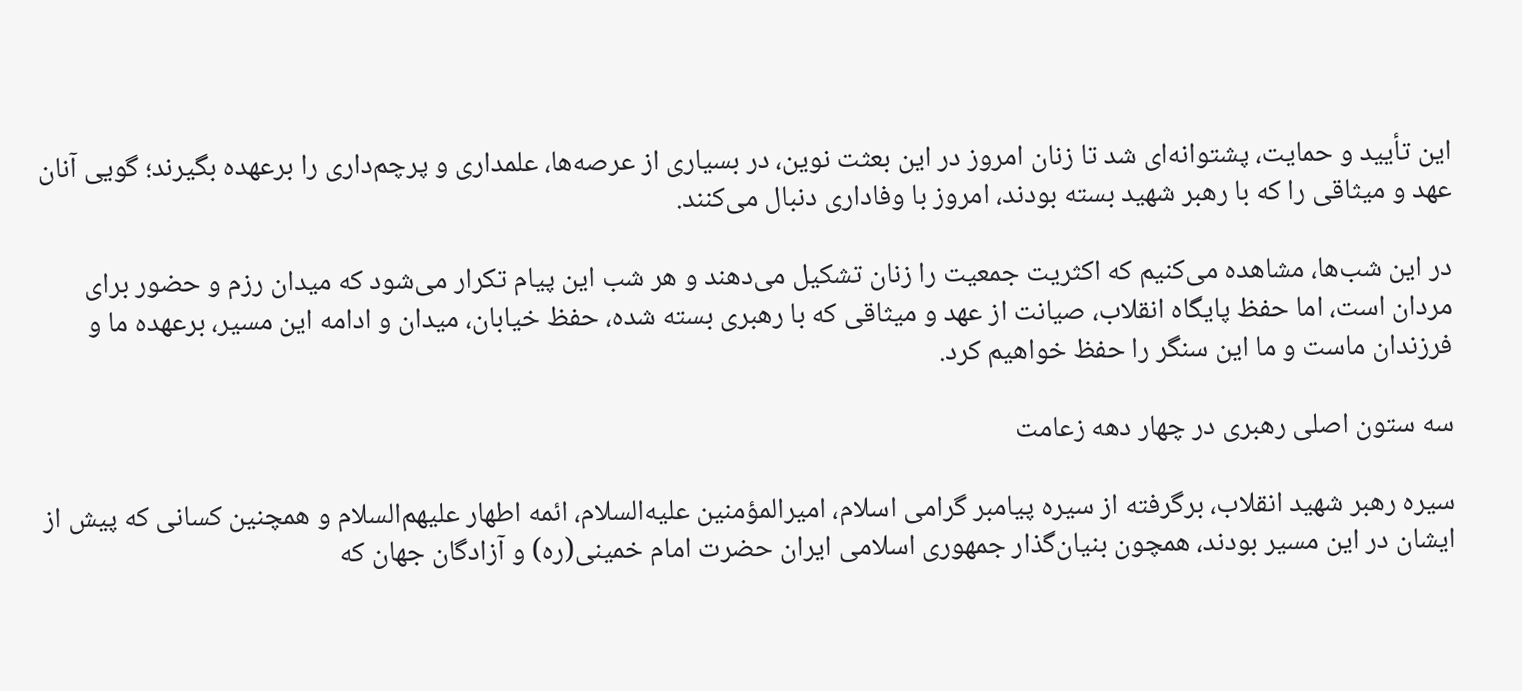این تأیید و حمایت، پشتوانه‌ای شد تا زنان امروز در این بعثت نوین، در بسیاری از عرصه‌ها، علمداری و پرچم‌داری را برعهده بگیرند؛ گویی آنان عهد و میثاقی را که با رهبر شهید بسته بودند، امروز با وفاداری دنبال می‌کنند.

در این شب‌ها، مشاهده می‌کنیم که اکثریت جمعیت را زنان تشکیل می‌دهند و هر شب این پیام تکرار می‌شود که میدان رزم و حضور برای مردان است، اما حفظ پایگاه انقلاب، صیانت از عهد و میثاقی که با رهبری بسته شده، حفظ خیابان، میدان و ادامه این مسیر، برعهده ما و فرزندان ماست و ما این سنگر را حفظ خواهیم کرد.

سه ستون اصلی رهبری در چهار دهه زعامت

سیره رهبر شهید انقلاب، برگرفته از سیره پیامبر گرامی اسلام، امیرالمؤمنین علیه‌السلام، ائمه اطهار علیهم‌السلام و همچنین کسانی که پیش از ایشان در این مسیر بودند، همچون بنیان‌گذار جمهوری اسلامی ایران حضرت امام خمینی(ره) و آزادگان جهان که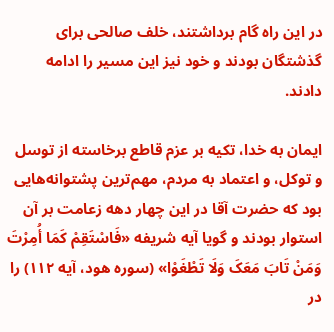در این راه گام برداشتند، خلف صالحی برای گذشتگان بودند و خود نیز این مسیر را ادامه دادند.

ایمان به خدا، تکیه بر عزم قاطع برخاسته از توسل و توکل، و اعتماد به مردم، مهم‌ترین پشتوانه‌هایی بود که حضرت آقا در این چهار دهه زعامت بر آن استوار بودند و گویا آیه شریفه «فَاسْتَقِمْ کَمَا أُمِرْتَ وَمَنْ تَابَ مَعَکَ وَلَا تَطْغَوْا» (سوره هود، آیه ۱۱۲) را در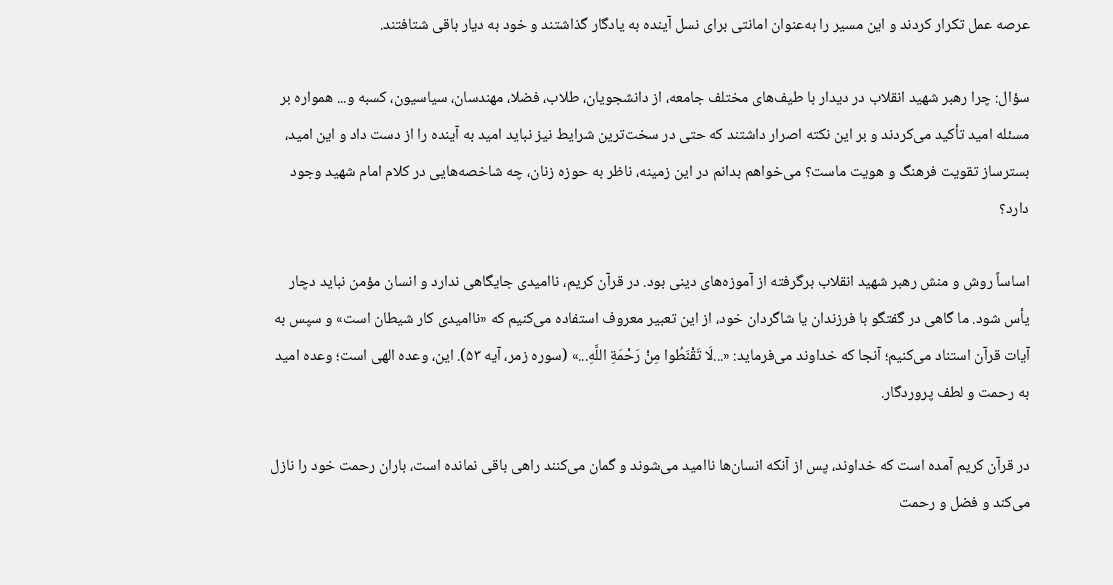عرصه عمل تکرار کردند و این مسیر را به‌عنوان امانتی برای نسل آینده به یادگار گذاشتند و خود به دیار باقی شتافتند.

سؤال: چرا رهبر شهید انقلاب در دیدار با طیف‌های مختلف جامعه، از دانشجویان، طلاب، فضلا، مهندسان، سیاسیون، کسبه و... همواره بر مسئله امید تأکید می‌کردند و بر این نکته اصرار داشتند که حتی در سخت‌ترین شرایط نیز نباید امید به آینده را از دست داد و این امید، بسترساز تقویت فرهنگ و هویت ماست؟ می‌خواهم بدانم در این زمینه، ناظر به حوزه زنان، چه شاخصه‌هایی در کلام امام شهید وجود دارد؟

اساساً روش و منش رهبر شهید انقلاب برگرفته از آموزه‌های دینی بود. در قرآن کریم، ناامیدی جایگاهی ندارد و انسان مؤمن نباید دچار یأس شود. ما گاهی در گفتگو با فرزندان یا شاگردان خود، از این تعبیر معروف استفاده می‌کنیم که «ناامیدی کار شیطان است» و سپس به آیات قرآن استناد می‌کنیم؛ آنجا که خداوند می‌فرماید: «...لَا تَقْنَطُوا مِنْ رَحْمَةِ اللَّهِ...» (سوره زمر، آیه ۵۳). این، وعده الهی است؛ وعده امید به رحمت و لطف پروردگار.

در قرآن کریم آمده است که خداوند، پس از آنکه انسان‌ها ناامید می‌شوند و گمان می‌کنند راهی باقی نمانده است، باران رحمت خود را نازل می‌کند و فضل و رحمت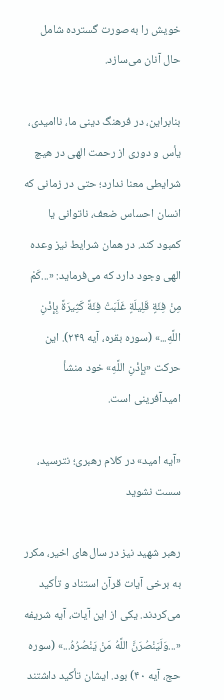خویش را به‌صورت گسترده شامل حال آنان می‌سازد.

بنابراین، در فرهنگ دینی ما، ناامیدی، یأس و دوری از رحمت الهی در هیچ شرایطی معنا ندارد؛ حتی در زمانی که انسان احساس ضعف، ناتوانی یا کمبود کند. در همان شرایط نیز وعده الهی وجود دارد که می‌فرماید: «...کَمْ مِنْ فِئَةٍ قَلِیلَةٍ غَلَبَتْ فِئَةً کَثِیرَةً بِإِذْنِ اللَّهِ...» (سوره بقره، آیه ۲۴۹). این حرکت «بِإِذْنِ اللَّهِ» خود منشأ امیدآفرینی است.

«آیه امید» در کلام رهبری؛ نترسید، سست نشوید

رهبر شهید نیز در سال‌های اخیر، مکرر به برخی آیات قرآن استناد و تأکید می‌کردند. یکی از این آیات، آیه شریفه «...وَلَیَنْصُرَنَّ اللَّهُ مَنْ یَنْصُرُهُ...» (سوره حج، آیه ۴۰) بود. ایشان تأکید داشتند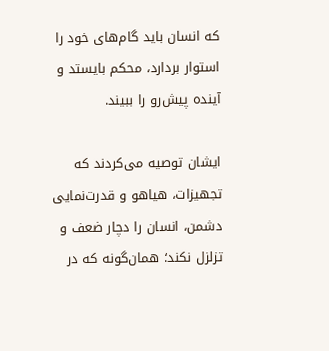که انسان باید گام‌های خود را استوار بردارد، محکم بایستد و آینده پیش‌رو را ببیند.

ایشان توصیه می‌کردند که تجهیزات، هیاهو و قدرت‌نمایی دشمن، انسان را دچار ضعف و تزلزل نکند؛ همان‌گونه که در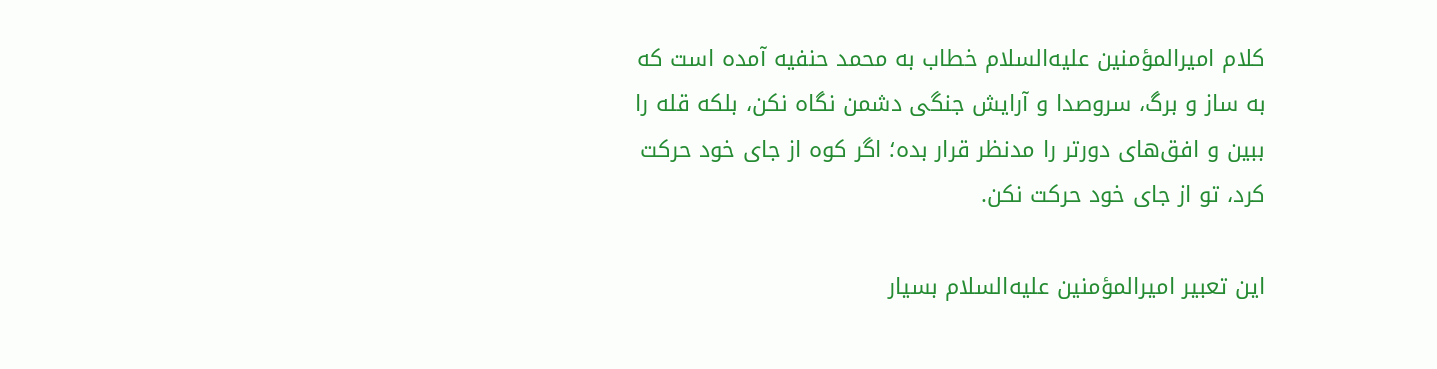کلام امیرالمؤمنین علیه‌السلام خطاب به محمد حنفیه آمده است که به ساز و برگ، سروصدا و آرایش جنگی دشمن نگاه نکن، بلکه قله را ببین و افق‌های دورتر را مدنظر قرار بده؛ اگر کوه از جای خود حرکت کرد، تو از جای خود حرکت نکن.

این تعبیر امیرالمؤمنین علیه‌السلام بسیار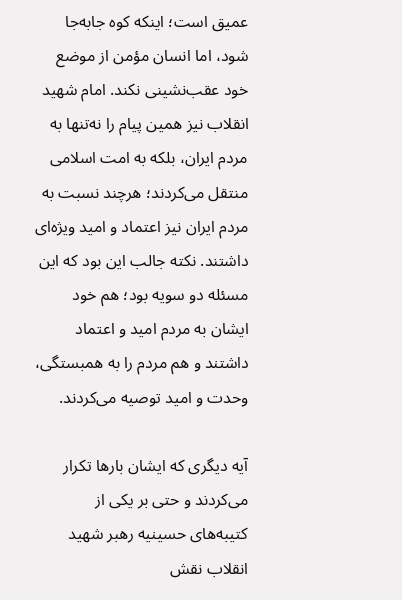عمیق است؛ اینکه کوه جابه‌جا شود، اما انسان مؤمن از موضع خود عقب‌نشینی نکند. امام شهید انقلاب نیز همین پیام را نه‌تنها به مردم ایران، بلکه به امت اسلامی منتقل می‌کردند؛ هرچند نسبت به مردم ایران نیز اعتماد و امید ویژه‌ای داشتند. نکته جالب این بود که این مسئله دو سویه بود؛ هم خود ایشان به مردم امید و اعتماد داشتند و هم مردم را به همبستگی، وحدت و امید توصیه می‌کردند.

آیه دیگری که ایشان بارها تکرار می‌کردند و حتی بر یکی از کتیبه‌های حسینیه رهبر شهید انقلاب نقش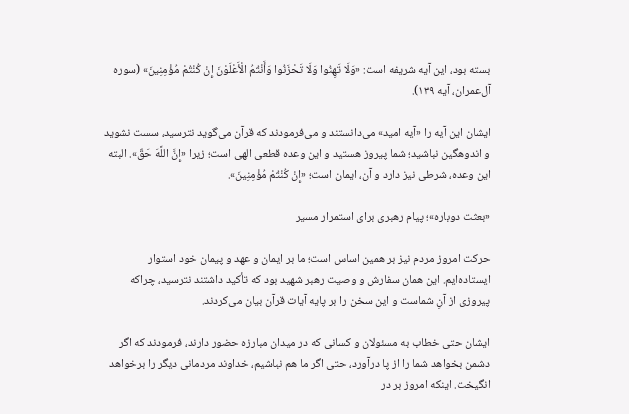بسته بود، این آیه شریفه است: «وَلَا تَهِنُوا وَلَا تَحْزَنُوا وَأَنْتُمُ الْأَعْلَوْنَ إِنْ کُنْتُمْ مُؤْمِنِینَ» (سوره آل‌عمران، آیه ۱۳۹).

ایشان این آیه را «آیه امید» می‌دانستند و می‌فرمودند که قرآن می‌گوید نترسید، سست نشوید و اندوهگین نباشید؛ شما پیروز هستید و این وعده قطعی الهی است؛ زیرا «إِنَّ اللَّهَ حَقٌ». البته این وعده، شرطی نیز دارد و آن، ایمان است؛ «إِنْ کُنْتُمْ مُؤْمِنِینَ».

«بعثت دوباره»؛ پیام رهبری برای استمرار مسیر

حرکت امروز مردم نیز بر همین اساس است؛ ما بر ایمان و عهد و پیمان خود استوار ایستاده‌ایم. این همان سفارش و وصیت رهبر شهید بود که تأکید داشتند نترسید، چراکه پیروزی از آنِ شماست و این سخن را بر پایه آیات قرآن بیان می‌کردند.

ایشان حتی خطاب به مسئولان و کسانی که در میدان مبارزه حضور دارند، فرمودند که اگر دشمن بخواهد شما را از پا درآورد، حتی اگر ما هم نباشیم، خداوند مردمانی دیگر را برخواهد انگیخت. اینکه امروز بر در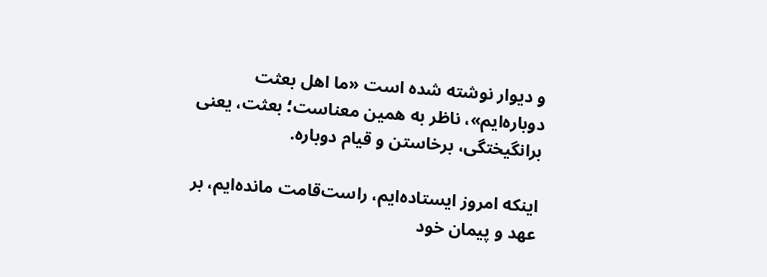و دیوار نوشته شده است «ما اهل بعثت دوباره‌ایم»، ناظر به همین معناست؛ بعثت، یعنی برانگیختگی، برخاستن و قیام دوباره.

اینکه امروز ایستاده‌ایم، راست‌قامت مانده‌ایم، بر عهد و پیمان خود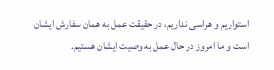استواریم و هراسی نداریم، در حقیقت عمل به همان سفارش ایشان است و ما امروز در حال عمل به وصیت ایشان هستیم.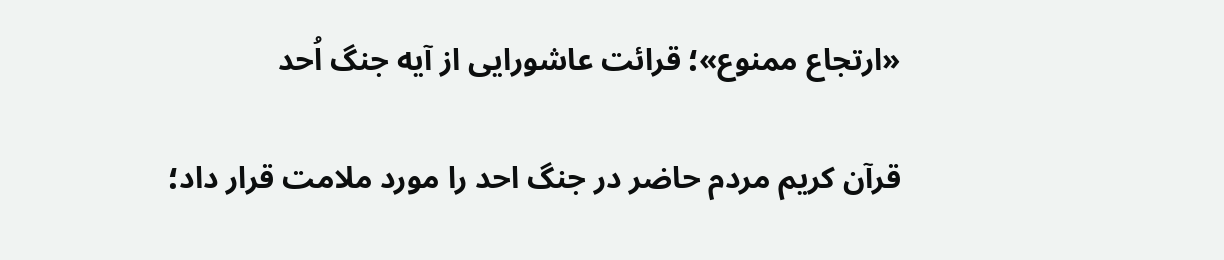«ارتجاع ممنوع»؛ قرائت عاشورایی از آیه جنگ اُحد

قرآن کریم مردم حاضر در جنگ احد را مورد ملامت قرار داد؛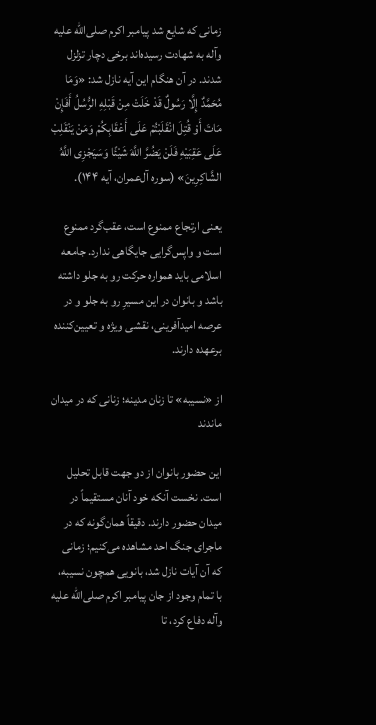زمانی که شایع شد پیامبر اکرم صلی‌الله علیه وآله به شهادت رسیده‌اند برخی دچار تزلزل شدند. در آن هنگام این آیه نازل شد: «وَمَا مُحَمَّدٌ إِلَّا رَسُولٌ قَدْ خَلَتْ مِنْ قَبْلِهِ الرُّسُلُ أَفَإِنْ مَاتَ أَوْ قُتِلَ انْقَلَبْتُمْ عَلَی أَعْقَابِکُمْ وَمَنْ یَنْقَلِبْ عَلَی عَقِبَیْهِ فَلَنْ یَضُرَّ اللَّهَ شَیْئًا وَسَیَجْزِی اللَّهُ الشَّاکِرِینَ» (سوره آل‌عمران، آیه ۱۴۴).

یعنی ارتجاع ممنوع است، عقب‌گرد ممنوع است و واپس‌گرایی جایگاهی ندارد. جامعه اسلامی باید همواره حرکت رو به جلو داشته باشد و بانوان در این مسیرِ رو به جلو و در عرصه امیدآفرینی، نقشی ویژه و تعیین‌کننده برعهده دارند.

از «نسیبه» تا زنان مدینه؛ زنانی که در میدان ماندند

این حضور بانوان از دو جهت قابل تحلیل است. نخست آنکه خود آنان مستقیماً در میدان حضور دارند. دقیقاً همان‌گونه که در ماجرای جنگ احد مشاهده می‌کنیم؛ زمانی که آن آیات نازل شد، بانویی همچون نسیبه، با تمام وجود از جان پیامبر اکرم صلی‌الله علیه وآله دفاع کرد، تا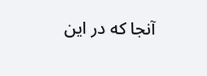آنجا که در این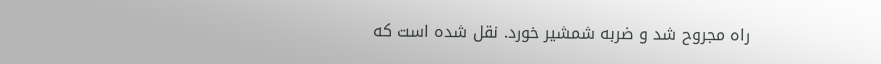راه مجروح شد و ضربه شمشیر خورد. نقل شده است که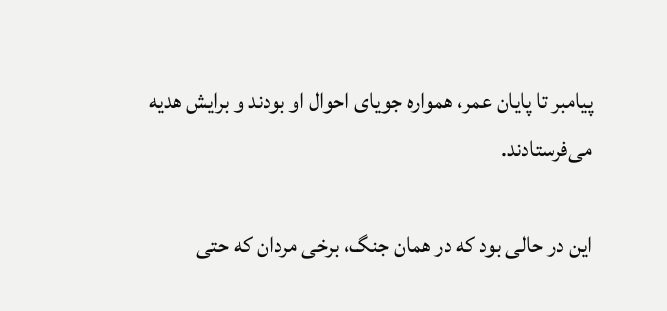پیامبر تا پایان عمر، همواره جویای احوال او بودند و برایش هدیه می‌فرستادند.

این در حالی بود که در همان جنگ، برخی مردان که حتی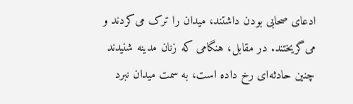ادعای صحابی بودن داشتند، میدان را ترک می‌کردند و می‌گریختند. در مقابل، هنگامی که زنان مدینه شنیدند چنین حادثه‌ای رخ داده است، به سمت میدان نبرد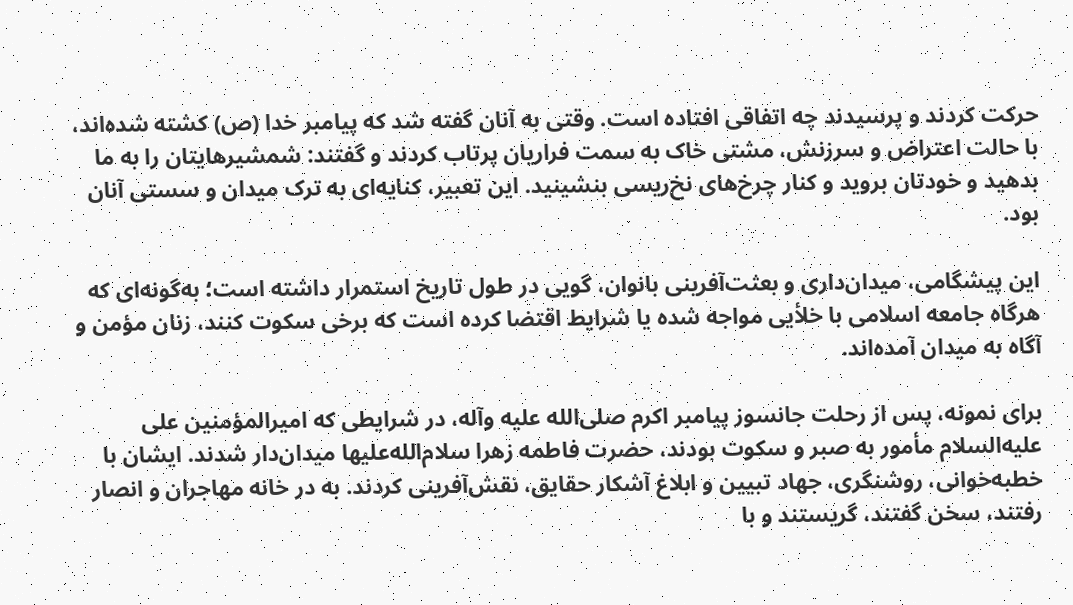حرکت کردند و پرسیدند چه اتفاقی افتاده است. وقتی به آنان گفته شد که پیامبر خدا (ص) کشته شده‌اند، با حالت اعتراض و سرزنش، مشتی خاک به سمت فراریان پرتاب کردند و گفتند: شمشیرهایتان را به ما بدهید و خودتان بروید و کنار چرخ‌های نخ‌ریسی بنشینید. این تعبیر، کنایه‌ای به ترک میدان و سستی آنان بود.

این پیشگامی، میدان‌داری و بعثت‌آفرینی بانوان، گویی در طول تاریخ استمرار داشته است؛ به‌گونه‌ای که هرگاه جامعه اسلامی با خلأیی مواجه شده یا شرایط اقتضا کرده است که برخی سکوت کنند، زنان مؤمن و آگاه به میدان آمده‌اند.

برای نمونه، پس از رحلت جانسوز پیامبر اکرم صلی‌الله علیه وآله، در شرایطی که امیرالمؤمنین علی علیه‌السلام مأمور به صبر و سکوت بودند، حضرت فاطمه زهرا سلام‌الله‌علیها میدان‌دار شدند. ایشان با خطبه‌خوانی، روشنگری، جهاد تبیین و ابلاغ آشکار حقایق، نقش‌آفرینی کردند. به در خانه مهاجران و انصار رفتند، سخن گفتند، گریستند و با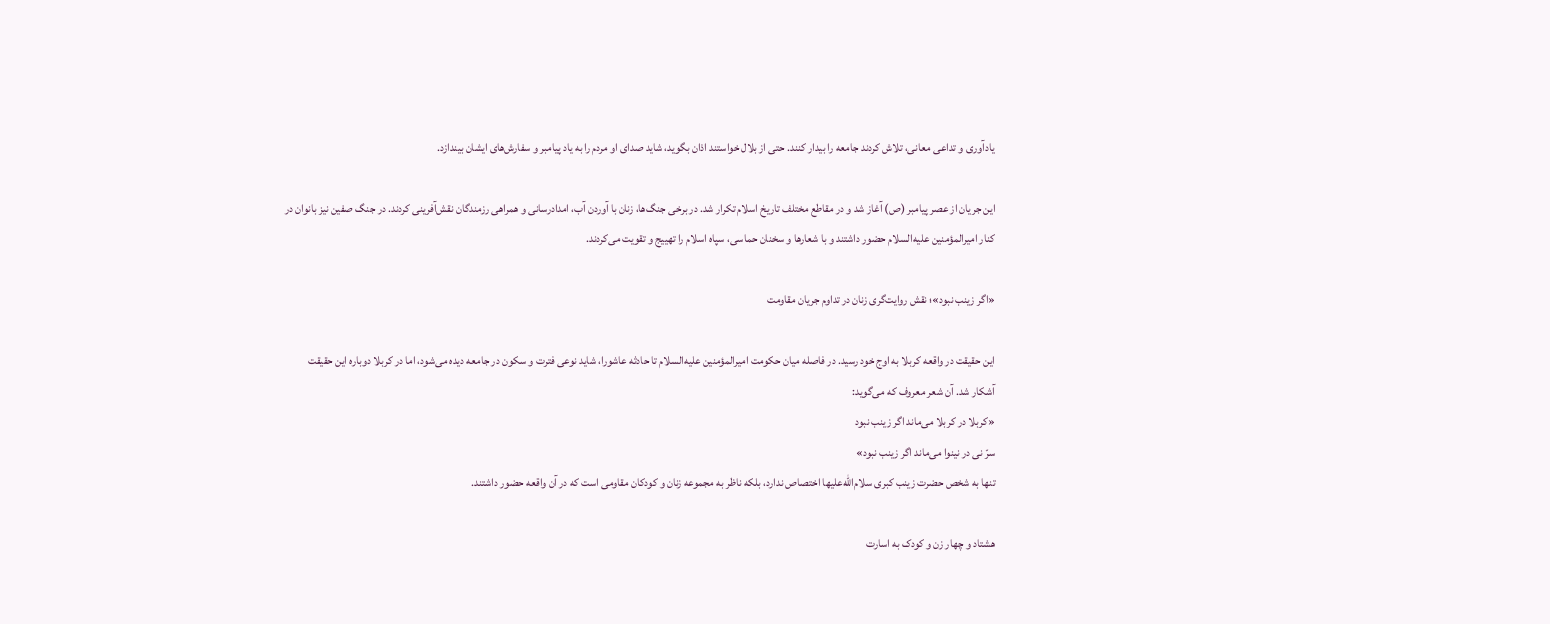یادآوری و تداعی معانی، تلاش کردند جامعه را بیدار کنند. حتی از بلال خواستند اذان بگوید، شاید صدای او مردم را به یاد پیامبر و سفارش‌های ایشان بیندازد.

این جریان از عصر پیامبر (ص) آغاز شد و در مقاطع مختلف تاریخ اسلام تکرار شد. در برخی جنگ‌ها، زنان با آوردن آب، امدادرسانی و همراهی رزمندگان نقش‌آفرینی کردند. در جنگ صفین نیز بانوان در کنار امیرالمؤمنین علیه‌السلام حضور داشتند و با شعارها و سخنان حماسی، سپاه اسلام را تهییج و تقویت می‌کردند.

«اگر زینب نبود»؛ نقش روایت‌گری زنان در تداوم جریان مقاومت

این حقیقت در واقعه کربلا به اوج خود رسید. در فاصله میان حکومت امیرالمؤمنین علیه‌السلام تا حادثه عاشورا، شاید نوعی فترت و سکون در جامعه دیده می‌شود، اما در کربلا دوباره این حقیقت آشکار شد. آن شعر معروف که می‌گوید:
«کربلا در کربلا می‌ماند اگر زینب نبود
سرّ نی در نینوا می‌ماند اگر زینب نبود»
تنها به شخص حضرت زینب کبری سلام‌الله‌علیها اختصاص ندارد، بلکه ناظر به مجموعه زنان و کودکان مقاومی است که در آن واقعه حضور داشتند.

هشتاد و چهار زن و کودک به اسارت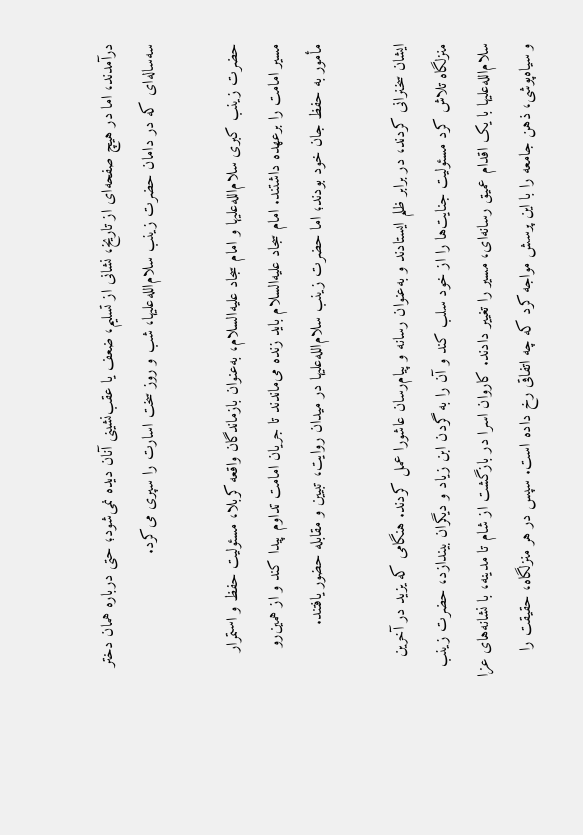درآمدند، اما در هیچ صفحه‌ای از تاریخ، نشانی از تسلیم، ضعف یا عقب‌نشینی آنان دیده نمی‌شود؛ حتی درباره همان دختر سه‌ساله‌ای که در دامان حضرت زینب سلام‌الله‌علیها، شب و روز سخت اسارت را سپری می‌کرد.

حضرت زینب کبری سلام‌الله‌علیها و امام سجاد علیه‌السلام، به‌عنوان بازماندگان واقعه کربلا، مسئولیت حفظ و استمرار مسیر امامت را برعهده داشتند. امام سجاد علیه‌السلام باید زنده می‌ماندند تا جریان امامت تداوم پیدا کند و از همین‌رو مأمور به حفظ جان خود بودند؛ اما حضرت زینب سلام‌الله‌علیها در میدان روایت، تبیین و مقابله حضور یافتند.

ایشان سخنرانی کردند، در برابر ظلم ایستادند و به‌عنوان رسانه و پیام‌رسان عاشورا عمل کردند. هنگامی که یزید در آخرین منزلگاه تلاش کرد مسئولیت جنایت‌ها را از خود سلب کند و آن را به گردن ابن زیاد و دیگران بیندازد، حضرت زینب سلام‌الله‌علیها با یک اقدام عمیق رسانه‌ای، مسیر را تغییر دادند. کاروان اسرا در بازگشت از شام تا مدینه، با نشانه‌های عزا و سیاه‌پوشی، ذهن جامعه را با این پرسش مواجه کرد که چه اتفاقی رخ داده است. سپس در هر منزلگاه، حقیقت را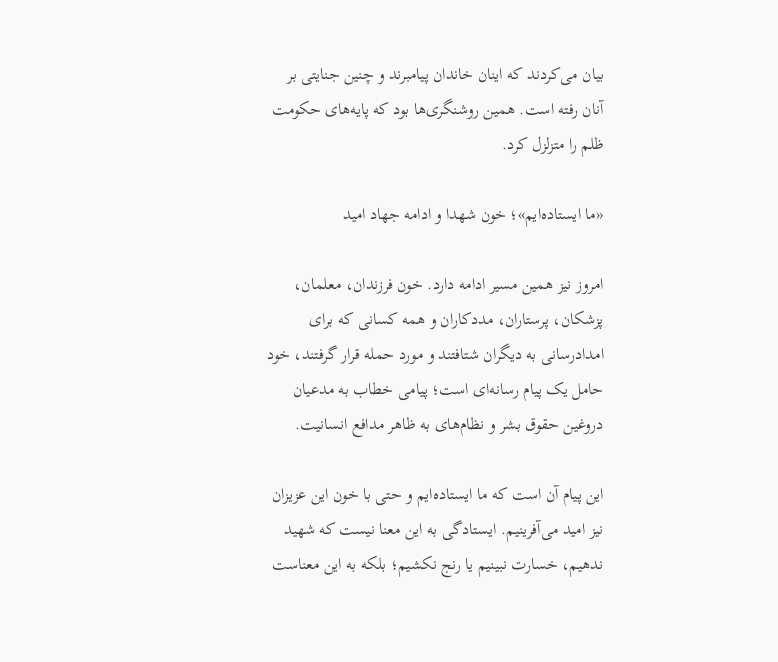بیان می‌کردند که اینان خاندان پیامبرند و چنین جنایتی بر آنان رفته است. همین روشنگری‌ها بود که پایه‌های حکومت ظلم را متزلزل کرد.

«ما ایستاده‌ایم»؛ خون شهدا و ادامه جهاد امید

امروز نیز همین مسیر ادامه دارد. خون فرزندان، معلمان، پزشکان، پرستاران، مددکاران و همه کسانی که برای امدادرسانی به دیگران شتافتند و مورد حمله قرار گرفتند، خود حامل یک پیام رسانه‌ای است؛ پیامی خطاب به مدعیان دروغین حقوق بشر و نظام‌های به ظاهر مدافع انسانیت.

این پیام آن است که ما ایستاده‌ایم و حتی با خون این عزیزان نیز امید می‌آفرینیم. ایستادگی به این معنا نیست که شهید ندهیم، خسارت نبینیم یا رنج نکشیم؛ بلکه به این معناست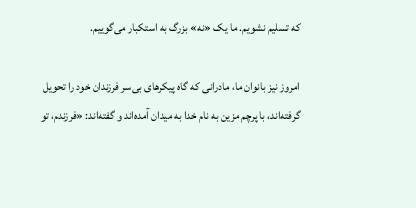که تسلیم نشویم. ما یک «نه» بزرگ به استکبار می‌گوییم.

امروز نیز بانوان ما، مادرانی که گاه پیکرهای بی‌سر فرزندان خود را تحویل گرفته‌اند، با پرچم مزین به نام خدا به میدان آمده‌اند و گفته‌اند: «فرزندم، تو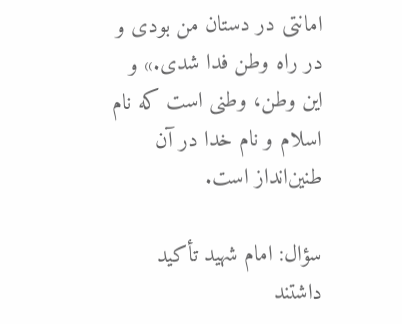امانتی در دستان من بودی و در راه وطن فدا شدی.» و این وطن، وطنی است که نام اسلام و نام خدا در آن طنین‌انداز است.

سؤال: امام شهید تأکید داشتند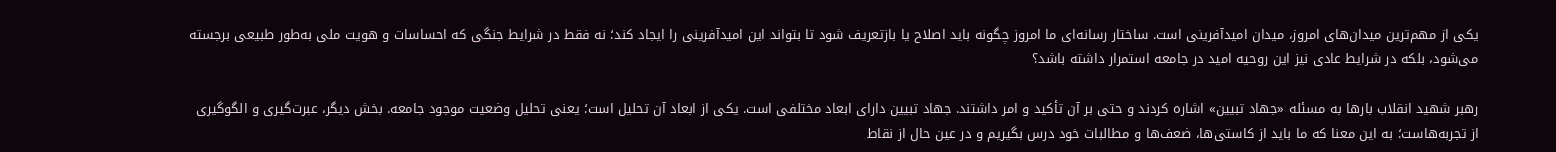یکی از مهم‌ترین میدان‌های امروز، میدان امیدآفرینی است. ساختار رسانه‌ای ما امروز چگونه باید اصلاح یا بازتعریف شود تا بتواند این امیدآفرینی را ایجاد کند؛ نه فقط در شرایط جنگی که احساسات و هویت ملی به‌طور طبیعی برجسته می‌شود، بلکه در شرایط عادی نیز این روحیه امید در جامعه استمرار داشته باشد؟

رهبر شهید انقلاب بارها به مسئله «جهاد تبیین» اشاره کردند و حتی بر آن تأکید و امر داشتند. جهاد تبیین دارای ابعاد مختلفی است. یکی از ابعاد آن تحلیل است؛ یعنی تحلیل وضعیت موجود جامعه. بخش دیگر، عبرت‌گیری و الگوگیری از تجربه‌هاست؛ به این معنا که ما باید از کاستی‌ها، ضعف‌ها و مطالبات خود درس بگیریم و در عین حال از نقاط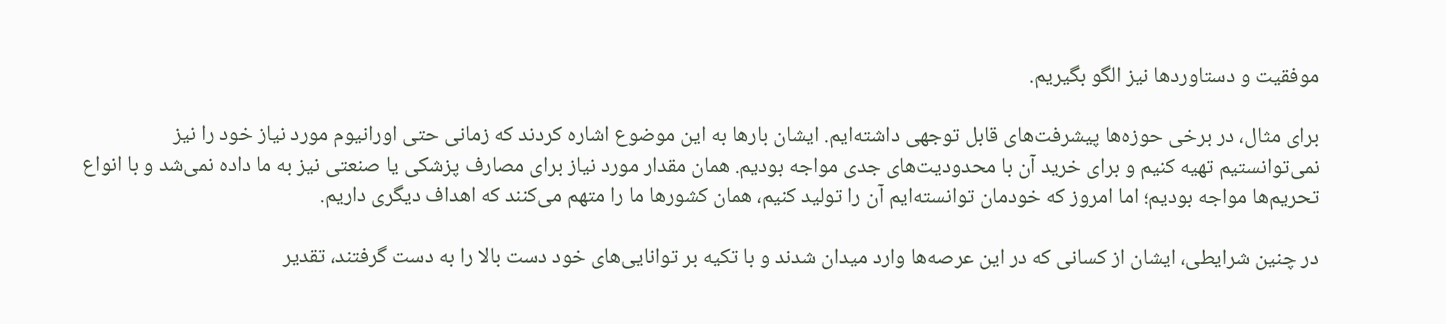موفقیت و دستاوردها نیز الگو بگیریم.

برای مثال، در برخی حوزه‌ها پیشرفت‌های قابل توجهی داشته‌ایم. ایشان بارها به این موضوع اشاره کردند که زمانی حتی اورانیوم مورد نیاز خود را نیز نمی‌توانستیم تهیه کنیم و برای خرید آن با محدودیت‌های جدی مواجه بودیم. همان مقدار مورد نیاز برای مصارف پزشکی یا صنعتی نیز به ما داده نمی‌شد و با انواع تحریم‌ها مواجه بودیم؛ اما امروز که خودمان توانسته‌ایم آن را تولید کنیم، همان کشورها ما را متهم می‌کنند که اهداف دیگری داریم.

در چنین شرایطی، ایشان از کسانی که در این عرصه‌ها وارد میدان شدند و با تکیه بر توانایی‌های خود دست بالا را به دست گرفتند، تقدیر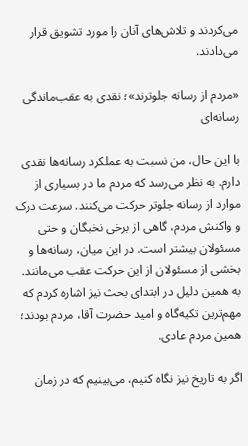می‌کردند و تلاش‌های آنان را مورد تشویق قرار می‌دادند.

«مردم از رسانه جلوترند»؛ نقدی به عقب‌ماندگی رسانه‌ای

با این حال، من نسبت به عملکرد رسانه‌ها نقدی دارم. به نظر می‌رسد که مردم ما در بسیاری از موارد از رسانه جلوتر حرکت می‌کنند. سرعت درک و واکنش مردم، گاهی از برخی نخبگان و حتی مسئولان بیشتر است. در این میان، رسانه‌ها و بخشی از مسئولان از این حرکت عقب می‌مانند. به همین دلیل در ابتدای بحث نیز اشاره کردم که مهم‌ترین تکیه‌گاه و امید حضرت آقا، مردم بودند؛ همین مردم عادی.

اگر به تاریخ نیز نگاه کنیم، می‌بینیم که در زمان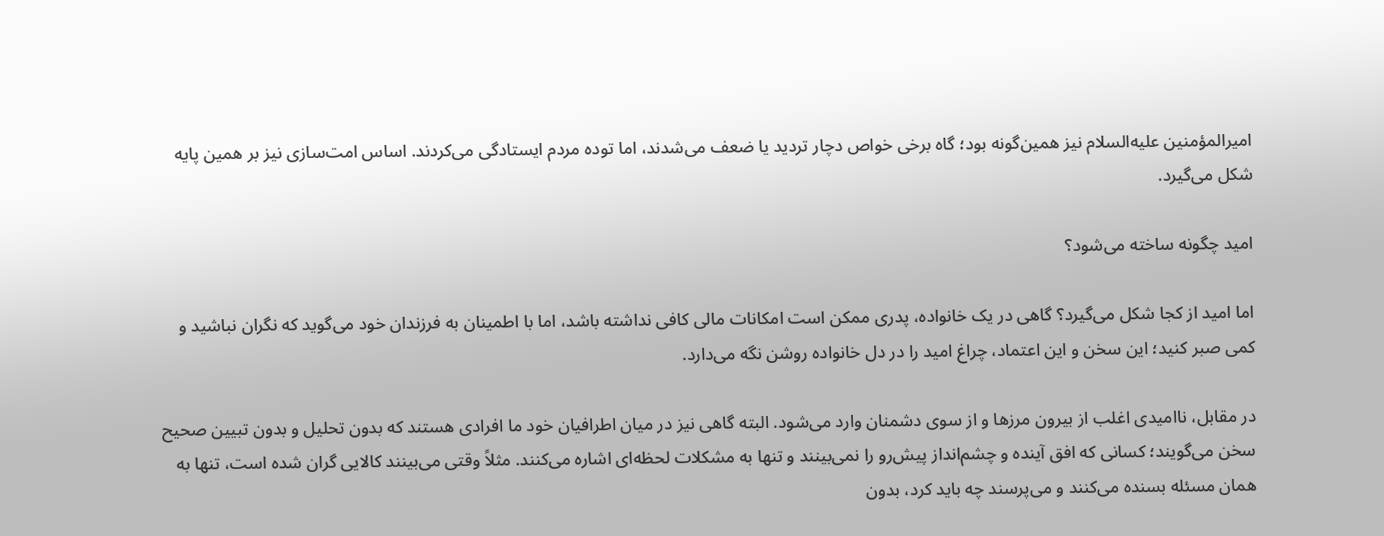امیرالمؤمنین علیه‌السلام نیز همین‌گونه بود؛ گاه برخی خواص دچار تردید یا ضعف می‌شدند، اما توده مردم ایستادگی می‌کردند. اساس امت‌سازی نیز بر همین پایه شکل می‌گیرد.

امید چگونه ساخته می‌شود؟

اما امید از کجا شکل می‌گیرد؟ گاهی در یک خانواده، پدری ممکن است امکانات مالی کافی نداشته باشد، اما با اطمینان به فرزندان خود می‌گوید که نگران نباشید و کمی صبر کنید؛ این سخن و این اعتماد، چراغ امید را در دل خانواده روشن نگه می‌دارد.

در مقابل، ناامیدی اغلب از بیرون مرزها و از سوی دشمنان وارد می‌شود. البته گاهی نیز در میان اطرافیان خود ما افرادی هستند که بدون تحلیل و بدون تبیین صحیح سخن می‌گویند؛ کسانی که افق آینده و چشم‌انداز پیش‌رو را نمی‌بینند و تنها به مشکلات لحظه‌ای اشاره می‌کنند. مثلاً وقتی می‌بینند کالایی گران شده است، تنها به همان مسئله بسنده می‌کنند و می‌پرسند چه باید کرد، بدون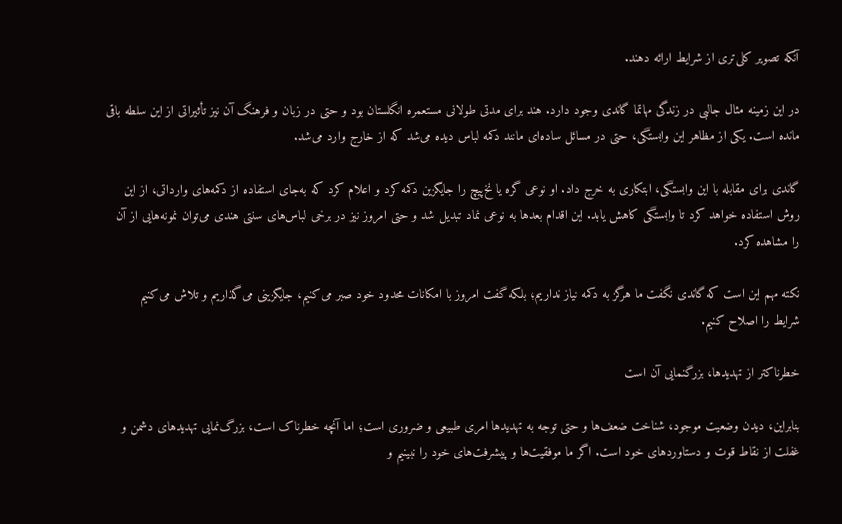آنکه تصویر کلی‌تری از شرایط ارائه دهند.

در این زمینه مثال جالبی در زندگی مهاتما گاندی وجود دارد. هند برای مدتی طولانی مستعمره انگلستان بود و حتی در زبان و فرهنگ آن نیز تأثیراتی از این سلطه باقی مانده است. یکی از مظاهر این وابستگی، حتی در مسائل ساده‌ای مانند دکمه لباس دیده می‌شد که از خارج وارد می‌شد.

گاندی برای مقابله با این وابستگی، ابتکاری به خرج داد. او نوعی گره یا نخ‌پیچ را جایگزین دکمه کرد و اعلام کرد که به‌جای استفاده از دکمه‌های وارداتی، از این روش استفاده خواهد کرد تا وابستگی کاهش یابد. این اقدام بعدها به نوعی نماد تبدیل شد و حتی امروز نیز در برخی لباس‌های سنتی هندی می‌توان نمونه‌هایی از آن را مشاهده کرد.

نکته مهم این است که گاندی نگفت ما هرگز به دکمه نیاز نداریم؛ بلکه گفت امروز با امکانات محدود خود صبر می‌کنیم، جایگزینی می‌گذاریم و تلاش می‌کنیم شرایط را اصلاح کنیم.

خطرناکتر از تهدیدها، بزرگنمایی آن است

بنابراین، دیدن وضعیت موجود، شناخت ضعف‌ها و حتی توجه به تهدیدها امری طبیعی و ضروری است؛ اما آنچه خطرناک است، بزرگ‌نمایی تهدیدهای دشمن و غفلت از نقاط قوت و دستاوردهای خود است. اگر ما موفقیت‌ها و پیشرفت‌های خود را نبینیم و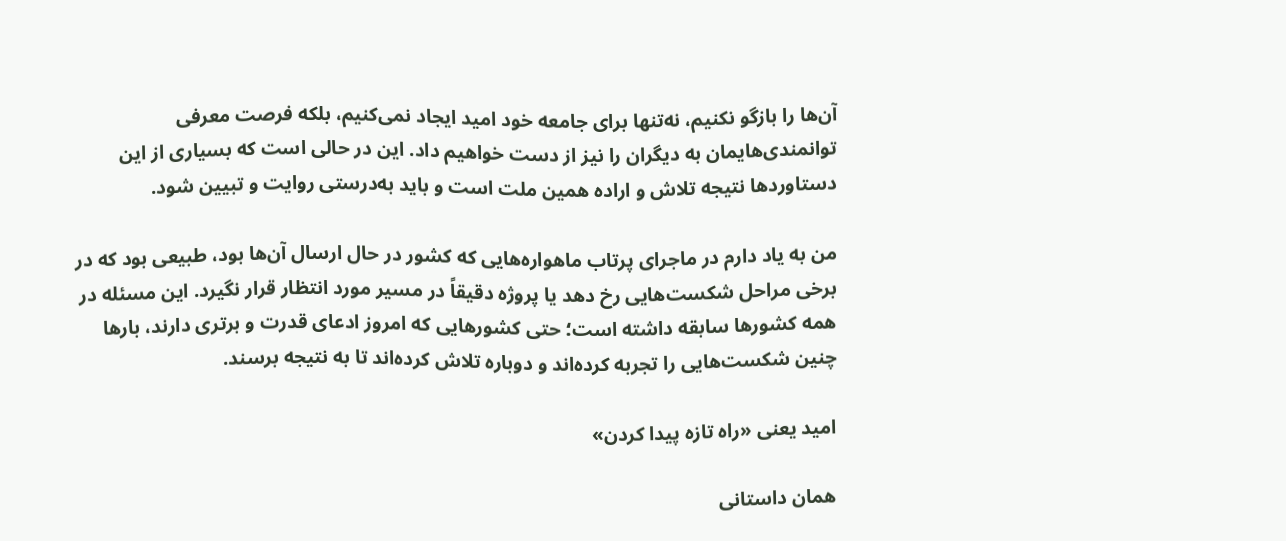آن‌ها را بازگو نکنیم، نه‌تنها برای جامعه خود امید ایجاد نمی‌کنیم، بلکه فرصت معرفی توانمندی‌هایمان به دیگران را نیز از دست خواهیم داد. این در حالی است که بسیاری از این دستاوردها نتیجه تلاش و اراده همین ملت است و باید به‌درستی روایت و تبیین شود.

من به یاد دارم در ماجرای پرتاب ماهواره‌هایی که کشور در حال ارسال آن‌ها بود، طبیعی بود که در برخی مراحل شکست‌هایی رخ دهد یا پروژه دقیقاً در مسیر مورد انتظار قرار نگیرد. این مسئله در همه کشورها سابقه داشته است؛ حتی کشورهایی که امروز ادعای قدرت و برتری دارند، بارها چنین شکست‌هایی را تجربه کرده‌اند و دوباره تلاش کرده‌اند تا به نتیجه برسند.

امید یعنی «راه تازه پیدا کردن»

همان داستانی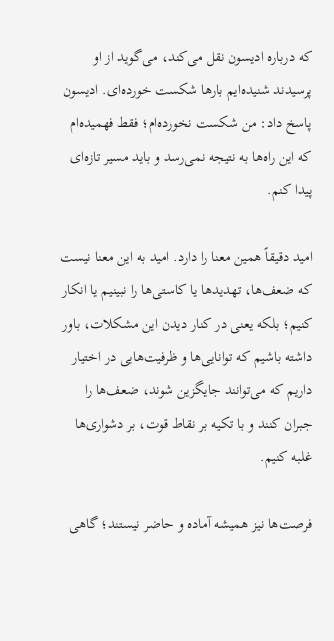که درباره ادیسون نقل می‌کند، می‌گوید از او پرسیدند شنیده‌ایم بارها شکست خورده‌ای. ادیسون پاسخ داد: من شکست نخورده‌ام؛ فقط فهمیده‌ام که این راه‌ها به نتیجه نمی‌رسد و باید مسیر تازه‌ای پیدا کنم.

امید دقیقاً همین معنا را دارد. امید به این معنا نیست که ضعف‌ها، تهدیدها یا کاستی‌ها را نبینیم یا انکار کنیم؛ بلکه یعنی در کنار دیدن این مشکلات، باور داشته باشیم که توانایی‌ها و ظرفیت‌هایی در اختیار داریم که می‌توانند جایگزین شوند، ضعف‌ها را جبران کنند و با تکیه بر نقاط قوت، بر دشواری‌ها غلبه کنیم.

فرصت‌ها نیز همیشه آماده و حاضر نیستند؛ گاهی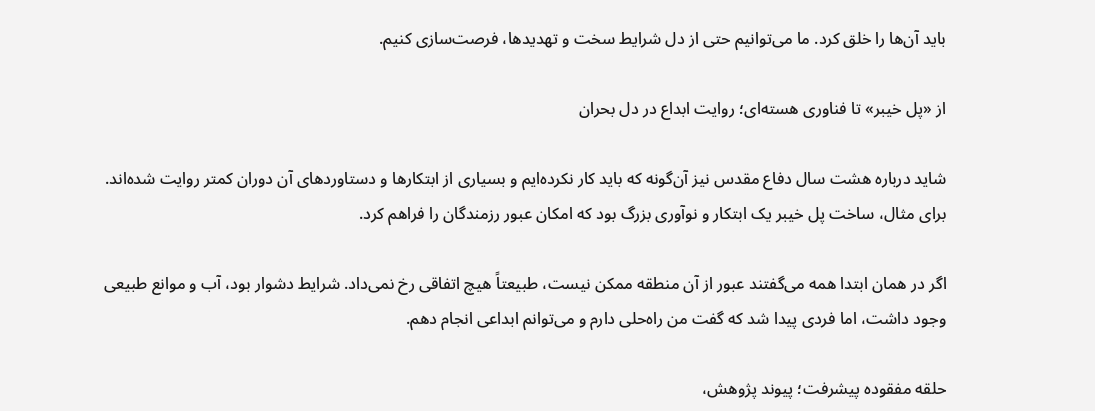باید آن‌ها را خلق کرد. ما می‌توانیم حتی از دل شرایط سخت و تهدیدها، فرصت‌سازی کنیم.

از «پل خیبر» تا فناوری هسته‌ای؛ روایت ابداع در دل بحران

شاید درباره هشت سال دفاع مقدس نیز آن‌گونه که باید کار نکرده‌ایم و بسیاری از ابتکارها و دستاوردهای آن دوران کمتر روایت شده‌اند. برای مثال، ساخت پل خیبر یک ابتکار و نوآوری بزرگ بود که امکان عبور رزمندگان را فراهم کرد.

اگر در همان ابتدا همه می‌گفتند عبور از آن منطقه ممکن نیست، طبیعتاً هیچ اتفاقی رخ نمی‌داد. شرایط دشوار بود، آب و موانع طبیعی وجود داشت، اما فردی پیدا شد که گفت من راه‌حلی دارم و می‌توانم ابداعی انجام دهم.

حلقه مفقوده پیشرفت؛ پیوند پژوهش،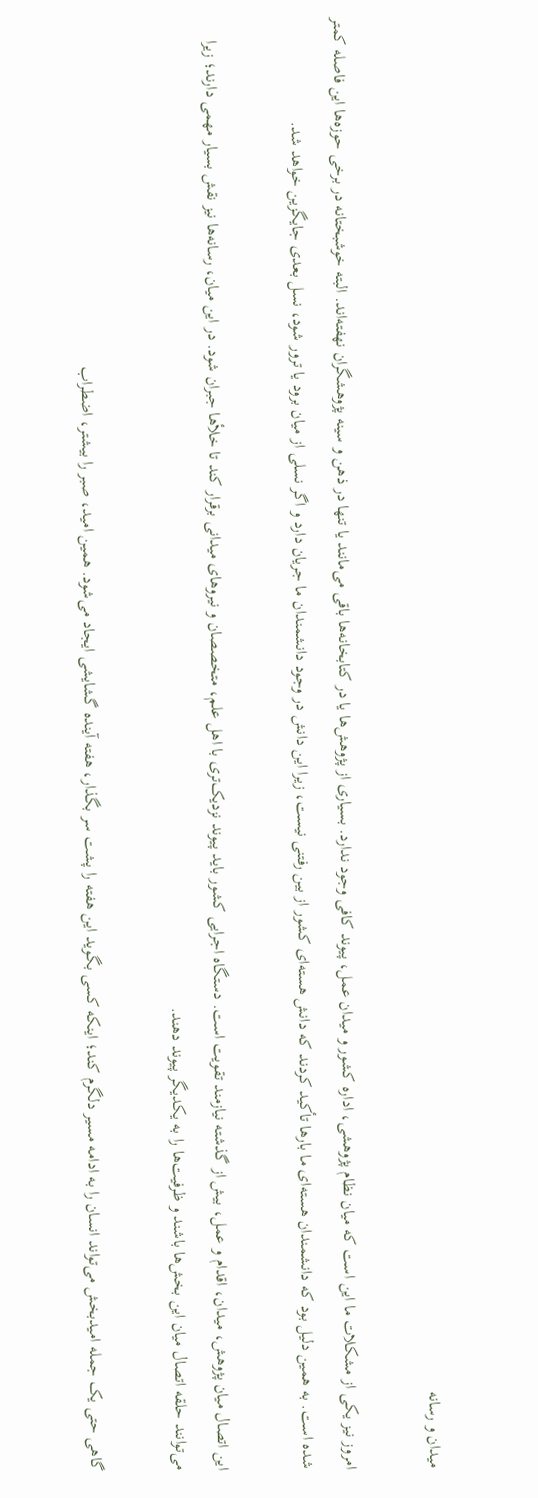میدان و رسانه

امروز نیز یکی از مشکلات ما این است که میان نظام پژوهشی، اداره کشور و میدان عمل، پیوند کافی وجود ندارد. بسیاری از پژوهش‌ها یا در کتابخانه‌ها باقی می‌مانند یا تنها در ذهن و سینه پژوهشگران نهفته‌اند. البته خوشبختانه در برخی حوزه‌ها این فاصله کمتر شده است. به همین دلیل بود که دانشمندان هسته‌ای ما بارها تأکید کردند که دانش هسته‌ای کشور از بین رفتنی نیست، زیرا این دانش در وجود دانشمندان ما جریان دارد و اگر نسلی از میان برود یا ترور شود، نسل بعدی جایگزین خواهد شد.

این اتصال میان پژوهش، میدان، اقدام و عمل، بیش از گذشته نیازمند تقویت است. دستگاه اجرایی کشور باید پیوند نزدیک‌تری با اهل علم، متخصصان و نیروهای میدانی برقرار کند تا خلأها جبران شود. در این میان، رسانه‌ها نیز نقش بسیار مهمی دارند؛ زیرا می‌توانند حلقه اتصال میان این بخش‌ها باشند و ظرفیت‌ها را به یکدیگر پیوند دهند.

گاهی حتی یک جمله امیدبخش می‌تواند انسان را به ادامه مسیر دلگرم کند؛ اینکه کسی بگوید این هفته را پشت سر بگذار، هفته آینده گشایشی ایجاد می‌شود. همین امید، صبر را بیشتر، اضطراب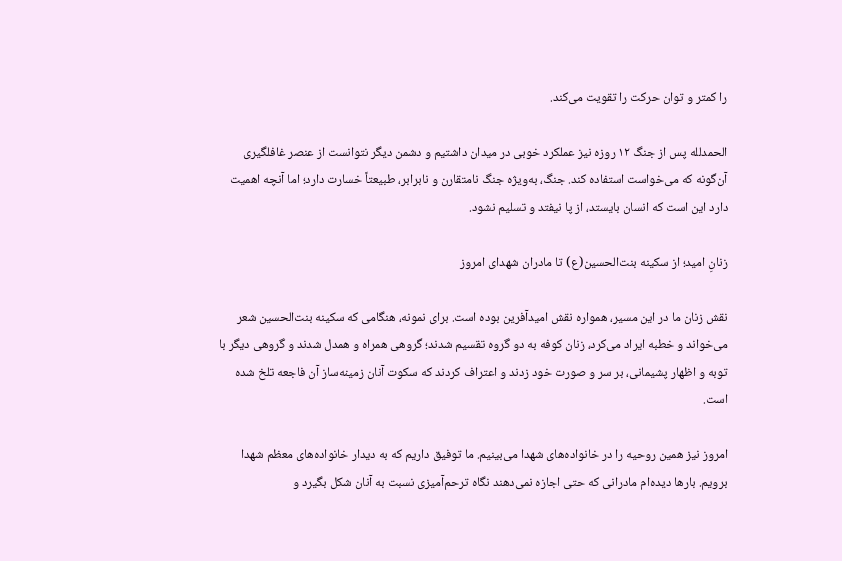را کمتر و توان حرکت را تقویت می‌کند.

الحمدلله پس از جنگ ۱۲ روزه نیز عملکرد خوبی در میدان داشتیم و دشمن دیگر نتوانست از عنصر غافلگیری آن‌گونه که می‌خواست استفاده کند. جنگ، به‌ویژه جنگ نامتقارن و نابرابر، طبیعتاً خسارت دارد؛ اما آنچه اهمیت دارد این است که انسان بایستد، از پا نیفتد و تسلیم نشود.

زنانِ امید؛ از سکینه بنت‌الحسین(ع) تا مادران شهدای امروز

نقش زنان ما در این مسیر، همواره نقش امیدآفرین بوده است. برای نمونه، هنگامی که سکینه بنت‌الحسین شعر می‌خواند و خطبه ایراد می‌کرد، زنان کوفه به دو گروه تقسیم شدند؛ گروهی همراه و همدل شدند و گروهی دیگر با توبه و اظهار پشیمانی، بر سر و صورت خود زدند و اعتراف کردند که سکوت آنان زمینه‌ساز آن فاجعه تلخ شده است.

امروز نیز همین روحیه را در خانواده‌های شهدا می‌بینیم. ما توفیق داریم که به دیدار خانواده‌های معظم شهدا برویم. بارها دیده‌ام مادرانی که حتی اجازه نمی‌دهند نگاه ترحم‌آمیزی نسبت به آنان شکل بگیرد و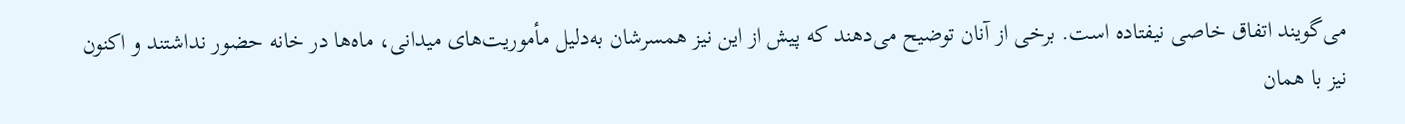می‌گویند اتفاق خاصی نیفتاده است. برخی از آنان توضیح می‌دهند که پیش از این نیز همسرشان به‌دلیل مأموریت‌های میدانی، ماه‌ها در خانه حضور نداشتند و اکنون نیز با همان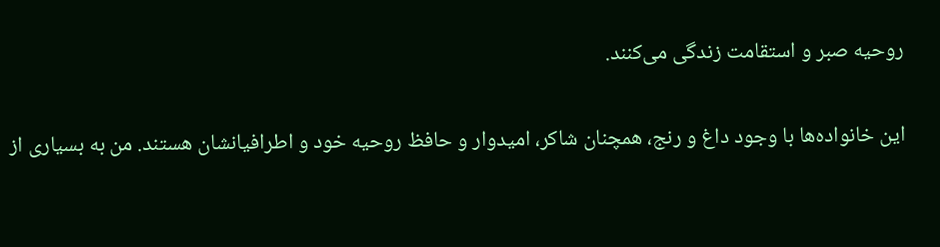روحیه صبر و استقامت زندگی می‌کنند.

این خانواده‌ها با وجود داغ و رنج، همچنان شاکر، امیدوار و حافظ روحیه خود و اطرافیانشان هستند. من به بسیاری از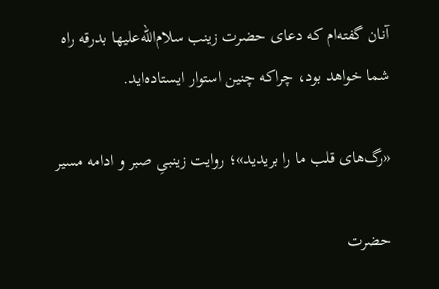آنان گفته‌ام که دعای حضرت زینب سلام‌الله‌علیها بدرقه راه شما خواهد بود، چراکه چنین استوار ایستاده‌اید.

«رگ‌های قلب ما را بریدید»؛ روایت زینبیِ صبر و ادامه مسیر

حضرت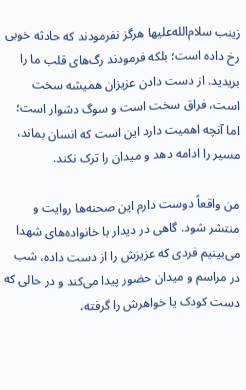زینب سلام‌الله‌علیها هرگز نفرمودند که حادثه خوبی رخ داده است؛ بلکه فرمودند رگ‌های قلب ما را بریدید. از دست دادن عزیزان همیشه سخت است، فراق سخت است و سوگ دشوار است؛ اما آنچه اهمیت دارد این است که انسان بماند، مسیر را ادامه دهد و میدان را ترک نکند.

من واقعاً دوست دارم این صحنه‌ها روایت و منتشر شود. گاهی در دیدار با خانواده‌های شهدا می‌بینیم فردی که عزیزش را از دست داده، شب در مراسم و میدان حضور پیدا می‌کند و در حالی که دست کودک یا خواهرش را گرفته،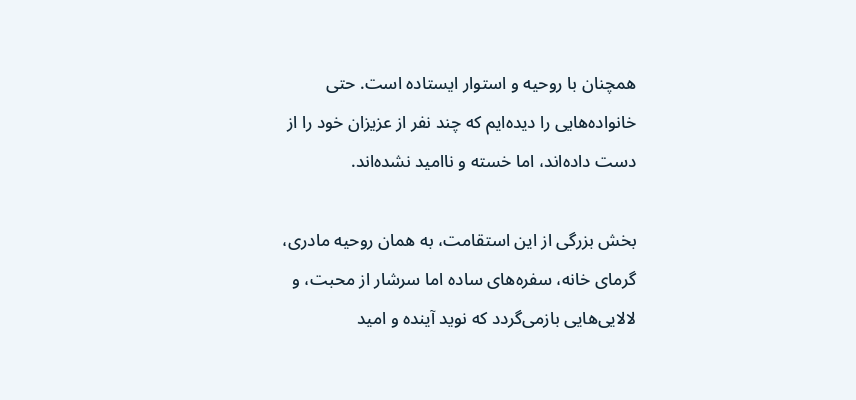همچنان با روحیه و استوار ایستاده است. حتی خانواده‌هایی را دیده‌ایم که چند نفر از عزیزان خود را از دست داده‌اند، اما خسته و ناامید نشده‌اند.

بخش بزرگی از این استقامت، به همان روحیه مادری، گرمای خانه، سفره‌های ساده اما سرشار از محبت، و لالایی‌هایی بازمی‌گردد که نوید آینده و امید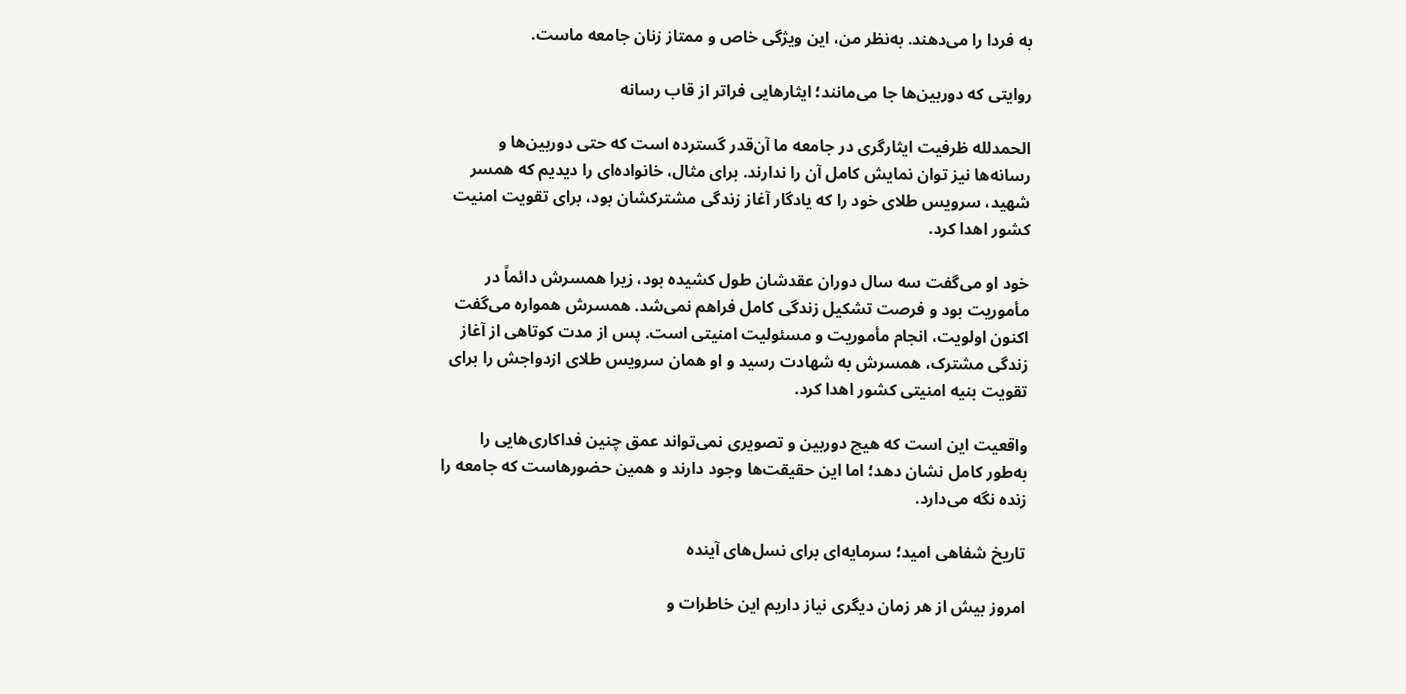به فردا را می‌دهند. به‌نظر من، این ویژگی خاص و ممتاز زنان جامعه ماست.

روایتی که دوربین‌ها جا می‌مانند؛ ایثارهایی فراتر از قاب رسانه

الحمدلله ظرفیت ایثارگری در جامعه ما آن‌قدر گسترده است که حتی دوربین‌ها و رسانه‌ها نیز توان نمایش کامل آن را ندارند. برای مثال، خانواده‌ای را دیدیم که همسر شهید، سرویس طلای خود را که یادگار آغاز زندگی مشترکشان بود، برای تقویت امنیت کشور اهدا کرد.

خود او می‌گفت سه سال دوران عقدشان طول کشیده بود، زیرا همسرش دائماً در مأموریت بود و فرصت تشکیل زندگی کامل فراهم نمی‌شد. همسرش همواره می‌گفت اکنون اولویت، انجام مأموریت و مسئولیت امنیتی است. پس از مدت کوتاهی از آغاز زندگی مشترک، همسرش به شهادت رسید و او همان سرویس طلای ازدواجش را برای تقویت بنیه امنیتی کشور اهدا کرد.

واقعیت این است که هیچ دوربین و تصویری نمی‌تواند عمق چنین فداکاری‌هایی را به‌طور کامل نشان دهد؛ اما این حقیقت‌ها وجود دارند و همین حضورهاست که جامعه را زنده نگه می‌دارد.

تاریخ شفاهی امید؛ سرمایه‌ای برای نسل‌های آینده

امروز بیش از هر زمان دیگری نیاز داریم این خاطرات و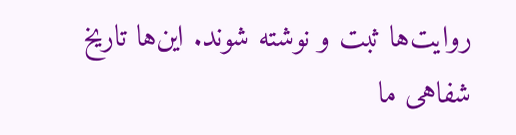روایت‌ها ثبت و نوشته شوند. این‌ها تاریخ شفاهی ما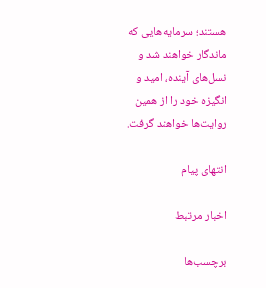هستند؛ سرمایه‌هایی که ماندگار خواهند شد و نسل‌های آینده، امید و انگیزه خود را از همین روایت‌ها خواهند گرفت.

انتهای پیام

اخبار مرتبط

برچسب‌ها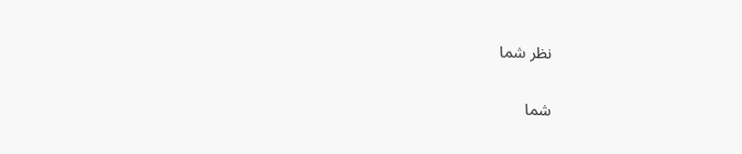نظر شما

شما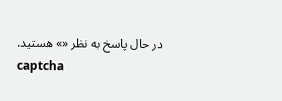در حال پاسخ به نظر «» هستید.
captcha